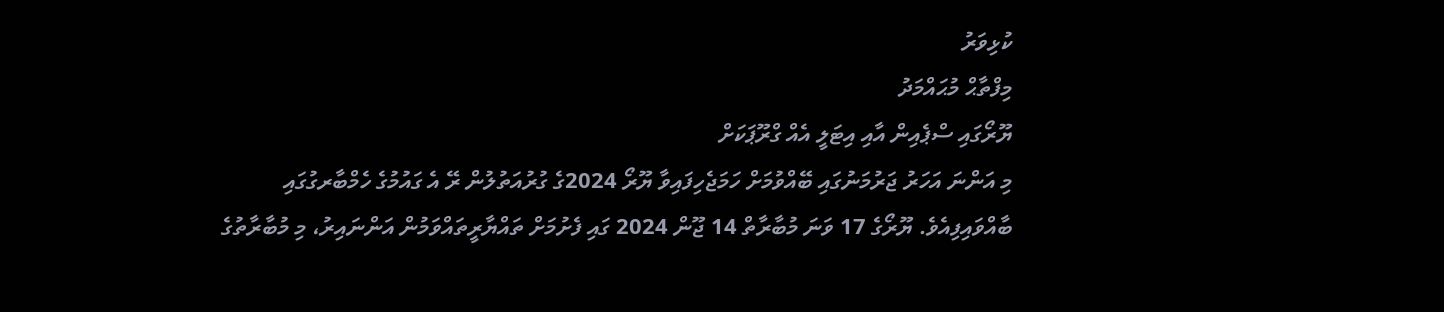ކުޅިވަރު
މިފްތާޙް މުޙައްމަދު
ޔޫރޯގައި ސްޕެއިން އާއި އިޓަލީ އެއް ގްރޫޕަކަށް
މި އަންނަ އަހަރު ޖަރުމަނުގައި ބޭއްވުމަށް ހަމަޖެހިފައިވާ ޔޫރޯ 2024ގެ ގުރުއަތުލުން ރޭ އެ ގައުމުގެ ހެމްބާރގުގައި ބާއްވައިފިއެވެ. ޔޫރޯގެ 17 ވަނަ މުބާރާތް 14 ޖޫން 2024 ގައި ފެށުމަށް ތައްޔާރީތައްވަމުން އަންނައިރު، މި މުބާރާތުގެ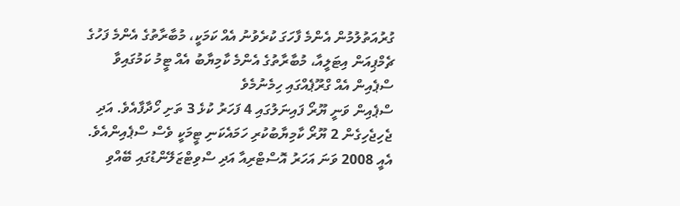ގުރުއަތުލުމުން އެންމެ ފާހަގަ ކުރެވުނު އެއް ކަމަކީ، މުބާރާތުގެ އެންމެ ފަހުގެ ޗެމްޕިއަން އިޓަލީއާ، މުބާރާތުގެ އެންމެ ކާމިޔާބު އެއް ޓީމު ކަމުގައިވާ ސްޕެއިން އެއް ގްރޫޕެއްގައި ހިމެނުމެވެ
ސްޕެއިން ވަނީ ޔޫރޯ ފައިނަލުގައި 4 ފަހަރު ކުޅެ 3 ތަށި ހޯދާފާއެވެ. އަދި ޖެހިޖެހިގެން 2 ޔޫރޯ ކާމިޔާބުކުރި ހަމައެކަނި ޓީމަކީ ވެސް ސްޕެއިންއެވެ. އެއީ 2008 ވަނަ އަހަރު އޮސްޓްރިއާ އަދި ސްވިޓްޒަލޭންޑުގައި ބޭއްވި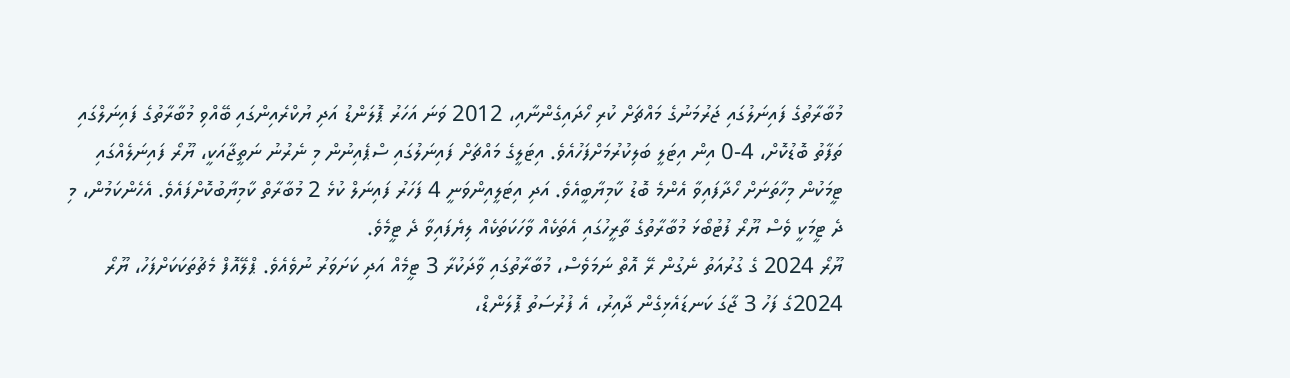މުބާރާތުގެ ފައިނަލުގައި ޖަރުމަނުގެ މައްޗަށް ކުރި ހޯދައިގެންނާއި، 2012 ވަނަ އަހަރު ޕޮލަންޑު އަދި ޔުކްރެއިންގައި ބޭއްވި މުބާރާތުގެ ފައިނަލްގައި ތަފާތު ބޮޑުކޮށް، 4-0 އިން އިޓަލީ ބަލިކުރުމަށްފަހުއެވެ. އިޓަލީގެ މައްޗަށް ފައިނަލުގައި ސްޕެއިނުން މި ނެރުނު ނަތީޖާއަކީ، ޔޫރޯ ފައިނަލެއްގައި ޓީމަކުން މިހާތަނަށް ހޯދާފައިވާ އެންމެ ބޮޑު ކާމިޔާބީއެވެ. އަދި އިޓަލީއިންވަނީ 4 ފަހަރު ފައިނަލް ކުޅެ 2 މުބާރާތް ކާމިޔާބުކޮށްފައެވެ. އެހެންކަމުން، މި ދެ ޓީމަކީ ވެސް ޔޫރޯ ފުޓުބޯޅަ މުބާރާތުގެ ތާރީހުގައި އެތަކެއް ވާހަކަތަކެއް ލިޔެފައިވާ ދެ ޓީމެވެ.
ޔޫރޯ 2024 ގެ ގުރުއަތު ނެގުން ރޭ އޮތް ނަމަވެސް، މުބާރާތުގައި ވާދަކުރާ 3 ޓީމެއް އަދި ކަށަވަރު ނުވެއެވެ. ޕްލޭއޮފް މެޗުތަކަކަށްފަހު، ޔޫރޯ 2024ގެ ފަހު 3 ޖާގަ ކަނޑައެޅިގެން ދާއިރު، އެ ފުރުސަތު ޕޮލަންޑް،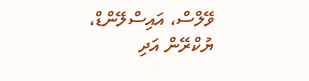ވޭލްސް، އައިސްލޭންޑް، ޔުކްރޭން އަދި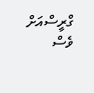ގްރީސްއަށް ވެސް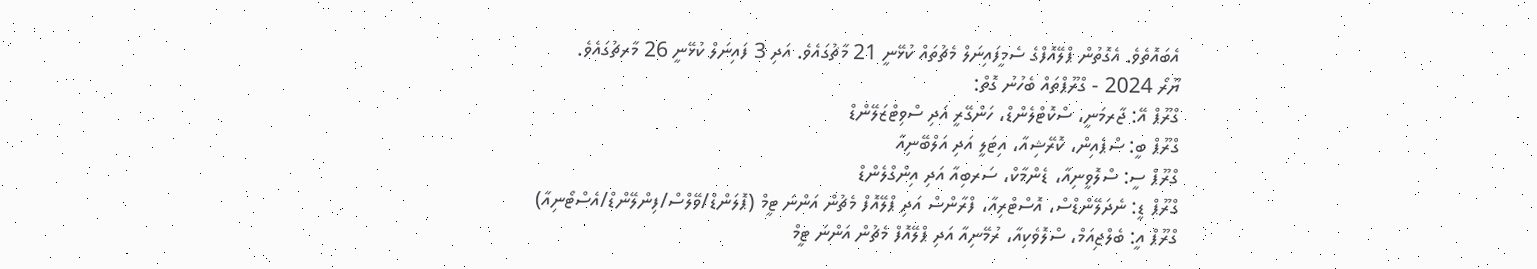އެބައޮތެވެ. އެގޮތުން ޕްލޭއޮފްގެ ސެމީފައިނަލް މެޗުތައް ކުޅޭނީ 21 މާޗުގައެވެ. އަދި 3 ފައިނަލް ކުޅޭނީ 26 މާރޗުގައެވެ.
ޔޫރޯ 2024 - ގްރޫޕްތައް ބެހުނު ގޮތް:
ގްރޫޕް އޭ: ޖާރމަނީ، ސްކޮޓްލެންޑް، ހަންގޭރީ އަދި ސްވިޓްޒަލޭންޑް
ގްރޫޕް ބީ: ސްޕެއިން، ކޮރޭޝިއާ، އިޓަލީ އަދި އަލްބޭނިއާ
ގްރޫޕް ސީ: ސްލޮވީނިއާ، ޑެންމާކް، ސަރބިއާ އަދި އިންގްލެންޑް
ގްރޫޕް ޑީ: ނެދަލޭންޑްސް، އޮސްޓްރިއާ، ފްރާންސް އަދި ޕްލޭއޮފް މެޗުން އަންނަ ޓީމް (ޕޮލަންޑް/ވޭލްސް/ފިންލޭންޑް/އެސްޓޯނިއާ)
ގްރޫޕް އީ: ބެލްޖިއަމް، ސްލޮވެކިއާ، ރުމޭނިއާ އަދި ޕްލޭއޮފް މެޗުން އަންނަ ޓީމް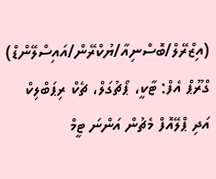(އިޒްރޭލް/ބޮސްނިއާ/ޔުކްރޭން/އައިސްލޭންޑް)
ގްރޫޕް އެފް: ޓާކީ، ޕޯޗުގަލް، ޗެކް ރިޕަބްލިކް އަދި ޕްލޭއޮފް މެޗުން އަންނަ ޓީމް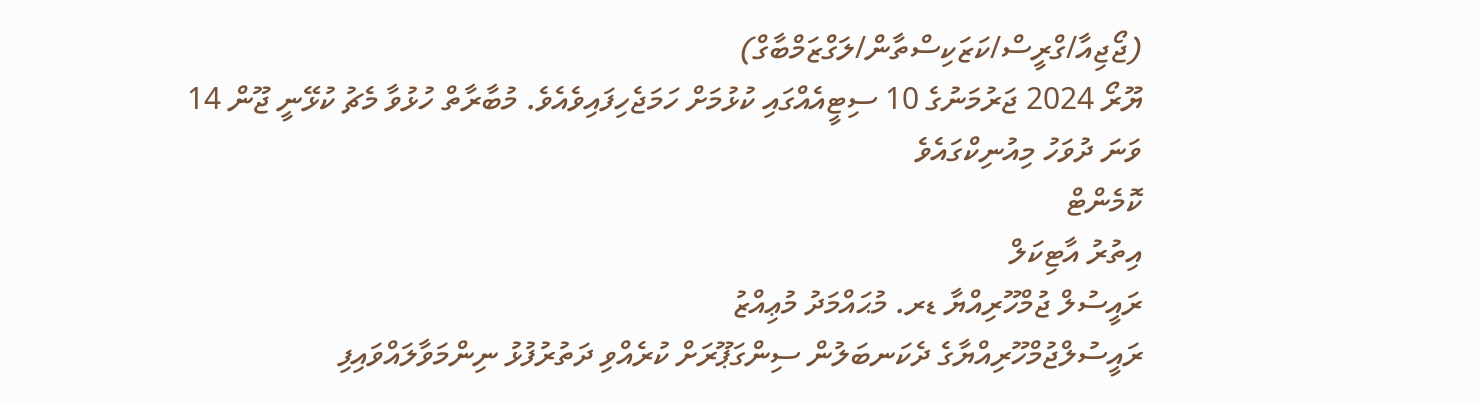(ޖޯޖިއާ/ގްރީސް/ކަޒަކިސްތާން/ލަގްޒަމްބާގް)
ޔޫރޯ 2024 ޖަރުމަނުގެ 10 ސިޓީއެއްގައި ކުޅުމަށް ހަމަޖެހިފައިވެއެވެ. މުބާރާތް ހުޅުވާ މެޗު ކުޅޭނީ ޖޫން 14 ވަނަ ދުވަހު މިއުނިކްގައެވެ
ކޮމެންޓް
އިތުރު އާޓިކަލް
ރައީސުލް ޖުމްހޫރިއްޔާ ޑރ. މުޙައްމަދު މުޢިއްޒު
ރައީސުލްޖުމްހޫރިއްޔާގެ ދެކަނބަލުން ސިންގަޕޫރަށް ކުރެއްވި ދަތުރުފުޅު ނިންމަވާލައްވައިފި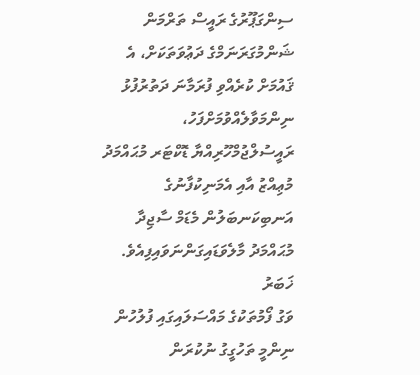ސިންގަޕޫރުގެ ރައީސް ތަރްމަން ޝަންމުގަރަނަމްގެ ދަޢުވަތަކަށް، އެ ޤައުމަށް ކުރެއްވި ފުރަމާނަ ދަތުރުފުޅު ނިންމަވާލެއްވުމަށްފަހު، ރައީސުލްޖުމްހޫރިއްޔާ ޑޮކްޓަރ މުޙައްމަދު މުޢިއްޒު އާއި އެމަނިކުފާނުގެ އަނބިކަނބަލުން މެޑަމް ސާޖިދާ މުޙައްމަދު މާލެވަޑައިގަންނަވައިފިއެވެ.
ޚަބަރު
ވަގު ފޯމުތަކުގެ މައްސަލައިގައި ފުލުހުން ނިންމީ ތަހުގީގު ނުކުރަން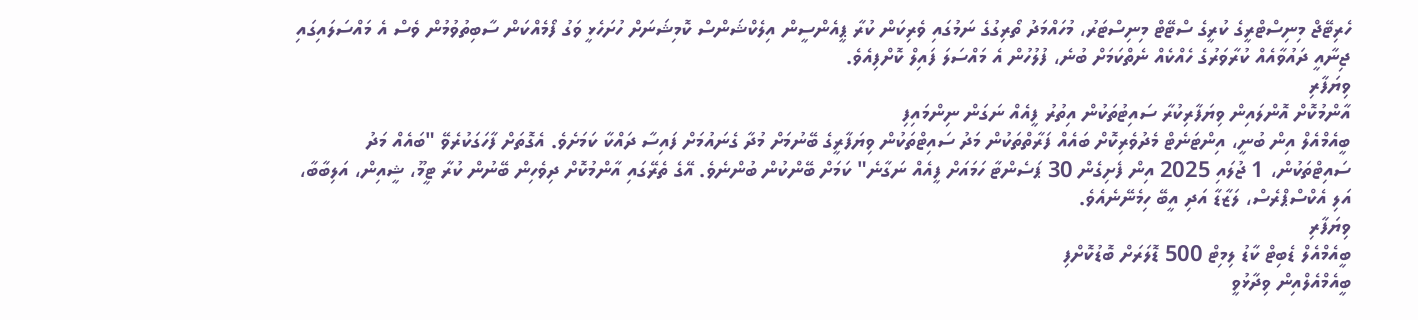ހެރިޓޭޖް މިނިސްޓްރީގެ ކުރީގެ ސްޓޭޓް މިނިސްޓަރު، މުހައްމަދު ތޯރިގުގެ ނަމުގައި ވެރިކަން ކުރާ ޕީއެންސީން އިލެކްޝަންސް ކޮމިޝަނަށް ހުށަހެޅީ ވަގު ފޯމެއްކަން ސާބިތުވުމުން ވެސް އެ މައްސަލައިގައި ޖިނާއީ ދައުވާއެއް ކުރާވަރުގެ ހެއްކެއް ނެތްކަމަށް ބުނެ، ފުލުހުން އެ މައްސަލަ ފައިލް ކޮށްފިއެވެ.
ވިޔަފާރި
އާންމުކޮށް އޮންލައިން ވިޔަފާރިކުރާ ސައިޓުތަކުން އިތުރު ފީއެއް ނަގަން ނިންމައިފި
ބީއެމްއެލް އިން ބުނީ، އިންޓަނެޓް މެދުވެރިކޮށް ބައެއް ފަރާތްތަކުން މަދު ސައިޓްތަކުން ވިޔަފާރީގެ ބޭނުމަށް މުދާ ގެނައުމަށް ފައިސާ ދައްކާ ކަމަށެވެ. އެގޮތަށް ފާހަގަކުރެވޭ "ބައެއް މަދު ސައިޓްތަކުން، 1 ޖުލައި 2025 އިން ފެށިގެން 30 ޕަސެންޓާ ހަމައަށް ފީއެއް ނަގާނެ" ކަމަށް ބޭންކުން ބުންނެވެ. އޭގެ ތެރޭގައި އާންމުކޮށް ދިވެހިން ބޭނުން ކުރާ ޓީމޫ، ޝީއިން، އަލިބާބާ، އަލި އެކްސްޕްރެސް، ލަޒާޑާ އަދި އީބޭ ހިމެނޭނެއެވެ.
ވިޔަފާރި
ބީއެމްއެލް ޑެބިޓް ކާޑު ލިމިޓް 500 ޑޮލަރަށް ބޮޑުކޮށްފި
ބީއެމްއެލްއިން ވިދާޅުވީ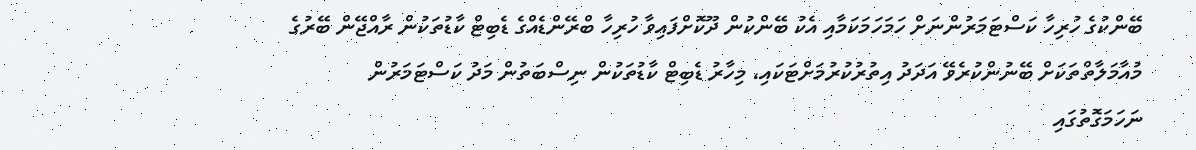ބޭންކުގެ ހުރިހާ ކަސްޓަމަރުންނަށް ހަމަހަމަކަމާއި އެކު ބޭންކުން ދޫކޮށްފައިވާ ހުރިހާ ބްރޭންޑެއްގެ ޑެބިޓް ކާޑުތަކުން ރާއްޖޭން ބޭރުގެ މުއާމަލާތްތަކަށް ބޭނުންކުރެވޭ އަދަދު އިތުރުކުރުމަށްޓަކައި، މިހާރު ޑެބިޓް ކާޑުތަކުން ނިސްބަތުން މަދު ކަސްޓަމަރުން ނަހަމަގޮތުގައި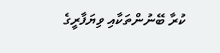ކުރާ ބޭނުންތަކާއި ވިޔަފާރީގެ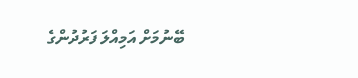ބޭނުމަށް އަމިއްލަ ފަރުދުންގެ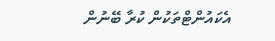އެކައުންޓްތަކުން ކުރާ ބޭނުން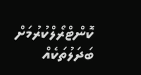ކޮންޓްރޯލްކުރުމަށް ބަދަލުތަކެއް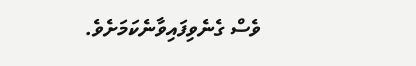ވެސް ގެނެވިފައިވާނެކަމަށެވެ.